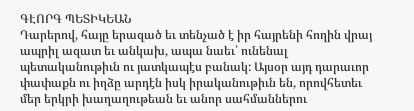ԳԷՈՐԳ ՊԵՏԻԿԵԱՆ
Դարերով, հայը երազած եւ տենչած է իր հայրենի հողին վրայ ապրիլ ազատ եւ անկախ, ապա նաեւ՝ ունենալ պետականութիւն ու յատկապէս բանակ: Այսօր այդ դարաւոր փափաքն ու իղձը արդէն իսկ իրականութիւն են, որովհետեւ մեր երկրի խաղաղութեան եւ անոր սահմաններու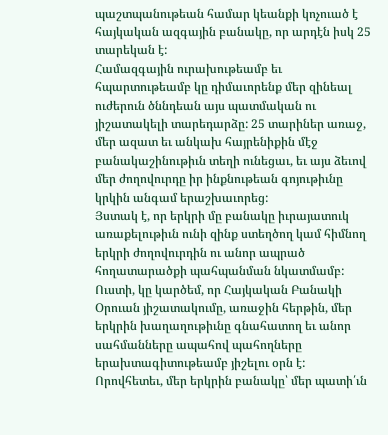պաշտպանութեան համար կեանքի կոչուած է հայկական ազգային բանակը, որ արդէն իսկ 25 տարեկան է:
Համազգային ուրախութեամբ եւ հպարտութեամբ կը դիմաւորենք մեր զինեալ ուժերուն ծննդեան այս պատմական ու յիշատակելի տարեդարձը: 25 տարիներ առաջ, մեր ազատ եւ անկախ հայրենիքին մէջ բանակաշինութիւն տեղի ունեցաւ, եւ այս ձեւով մեր ժողովուրդը իր ինքնութեան գոյութիւնը կրկին անգամ երաշխաւորեց:
Յստակ է, որ երկրի մը բանակը իւրայատուկ առաքելութիւն ունի զինք ստեղծող կամ հիմնող երկրի ժողովուրդին ու անոր ապրած հողատարածքի պահպանման նկատմամբ: Ուստի, կը կարծեմ, որ Հայկական Բանակի Օրուան յիշատակումը, առաջին հերթին, մեր երկրին խաղաղութիւնը գնահատող եւ անոր սահմանները ապահով պահողները երախտագիտութեամբ յիշելու օրն է: Որովհետեւ, մեր երկրին բանակը՝ մեր պատի՛ւն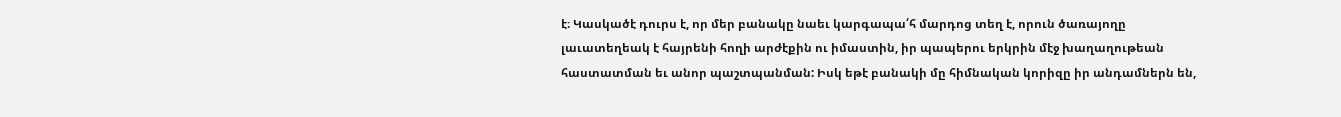է։ Կասկածէ դուրս է, որ մեր բանակը նաեւ կարգապա՛հ մարդոց տեղ է, որուն ծառայողը լաւատեղեակ է հայրենի հողի արժէքին ու իմաստին, իր պապերու երկրին մէջ խաղաղութեան հաստատման եւ անոր պաշտպանման: Իսկ եթէ բանակի մը հիմնական կորիզը իր անդամներն են,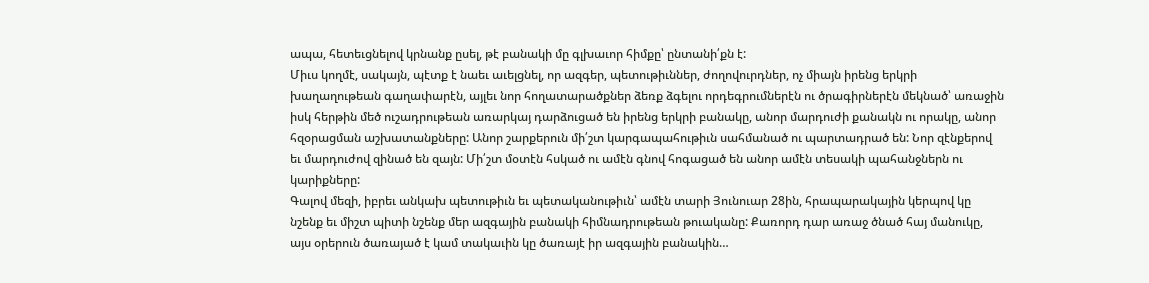ապա, հետեւցնելով կրնանք ըսել, թէ բանակի մը գլխաւոր հիմքը՝ ընտանի՛քն է:
Միւս կողմէ, սակայն, պէտք է նաեւ աւելցնել, որ ազգեր, պետութիւններ, ժողովուրդներ, ոչ միայն իրենց երկրի խաղաղութեան գաղափարէն, այլեւ նոր հողատարածքներ ձեռք ձգելու որդեգրումներէն ու ծրագիրներէն մեկնած՝ առաջին իսկ հերթին մեծ ուշադրութեան առարկայ դարձուցած են իրենց երկրի բանակը, անոր մարդուժի քանակն ու որակը, անոր հզօրացման աշխատանքները: Անոր շարքերուն մի՛շտ կարգապահութիւն սահմանած ու պարտադրած են: Նոր զէնքերով եւ մարդուժով զինած են զայն: Մի՛շտ մօտէն հսկած ու ամէն գնով հոգացած են անոր ամէն տեսակի պահանջներն ու կարիքները:
Գալով մեզի, իբրեւ անկախ պետութիւն եւ պետականութիւն՝ ամէն տարի Յունուար 28ին, հրապարակային կերպով կը նշենք եւ միշտ պիտի նշենք մեր ազգային բանակի հիմնադրութեան թուականը: Քառորդ դար առաջ ծնած հայ մանուկը, այս օրերուն ծառայած է կամ տակաւին կը ծառայէ իր ազգային բանակին…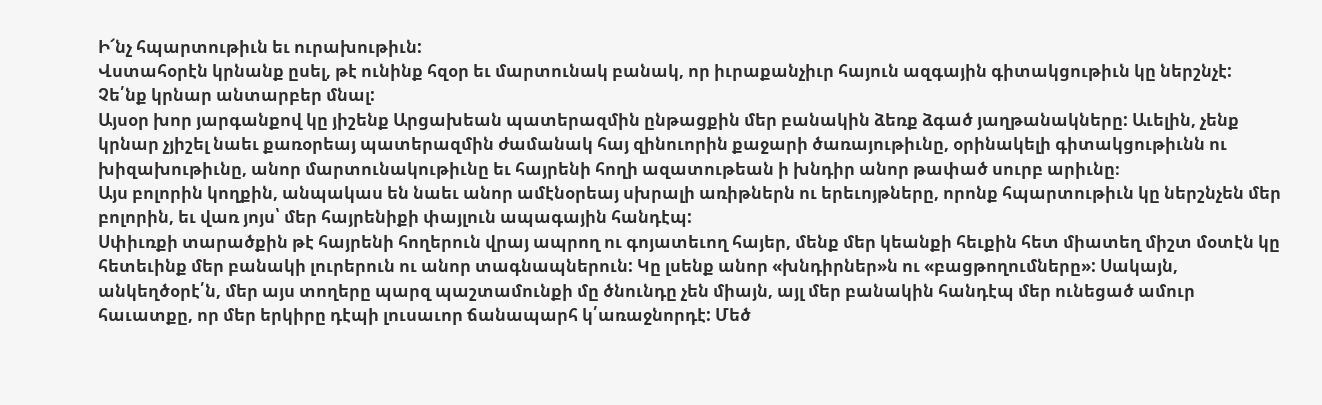Ի՜նչ հպարտութիւն եւ ուրախութիւն:
Վստահօրէն կրնանք ըսել, թէ ունինք հզօր եւ մարտունակ բանակ, որ իւրաքանչիւր հայուն ազգային գիտակցութիւն կը ներշնչէ:
Չե՛նք կրնար անտարբեր մնալ:
Այսօր խոր յարգանքով կը յիշենք Արցախեան պատերազմին ընթացքին մեր բանակին ձեռք ձգած յաղթանակները: Աւելին, չենք կրնար չյիշել նաեւ քառօրեայ պատերազմին ժամանակ հայ զինուորին քաջարի ծառայութիւնը, օրինակելի գիտակցութիւնն ու խիզախութիւնը, անոր մարտունակութիւնը եւ հայրենի հողի ազատութեան ի խնդիր անոր թափած սուրբ արիւնը։
Այս բոլորին կողքին, անպակաս են նաեւ անոր ամէնօրեայ սխրալի առիթներն ու երեւոյթները, որոնք հպարտութիւն կը ներշնչեն մեր բոլորին, եւ վառ յոյս՝ մեր հայրենիքի փայլուն ապագային հանդէպ:
Սփիւռքի տարածքին թէ հայրենի հողերուն վրայ ապրող ու գոյատեւող հայեր, մենք մեր կեանքի հեւքին հետ միատեղ միշտ մօտէն կը հետեւինք մեր բանակի լուրերուն ու անոր տագնապներուն: Կը լսենք անոր «խնդիրներ»ն ու «բացթողումները»: Սակայն, անկեղծօրէ՛ն, մեր այս տողերը պարզ պաշտամունքի մը ծնունդը չեն միայն, այլ մեր բանակին հանդէպ մեր ունեցած ամուր հաւատքը, որ մեր երկիրը դէպի լուսաւոր ճանապարհ կ՛առաջնորդէ: Մեծ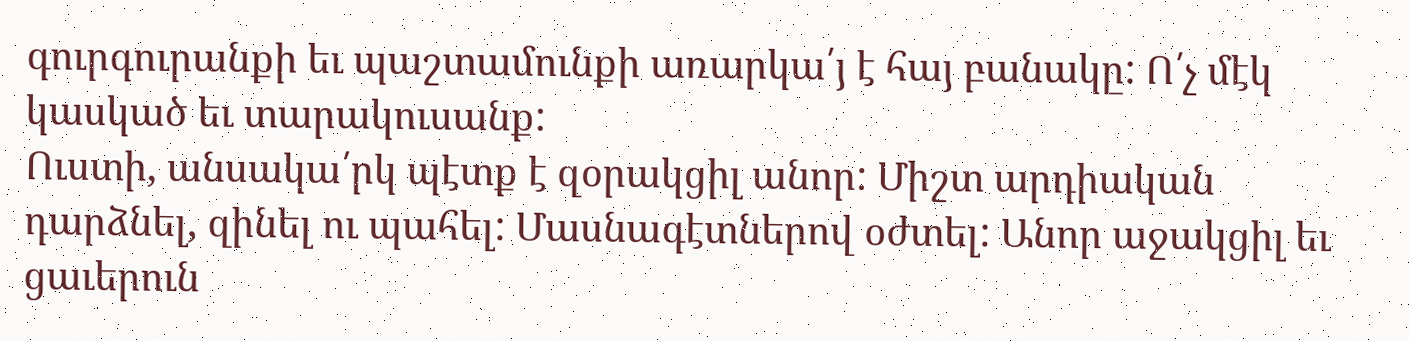գուրգուրանքի եւ պաշտամունքի առարկա՛յ է հայ բանակը: Ո՛չ մէկ կասկած եւ տարակուսանք:
Ուստի, անսակա՛րկ պէտք է զօրակցիլ անոր: Միշտ արդիական դարձնել, զինել ու պահել: Մասնագէտներով օժտել: Անոր աջակցիլ եւ ցաւերուն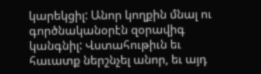կարեկցիլ: Անոր կողքին մնալ ու գործնականօրէն զօրավիգ կանգնիլ: Վստահութիւն եւ հաւատք ներշնչել անոր, եւ այդ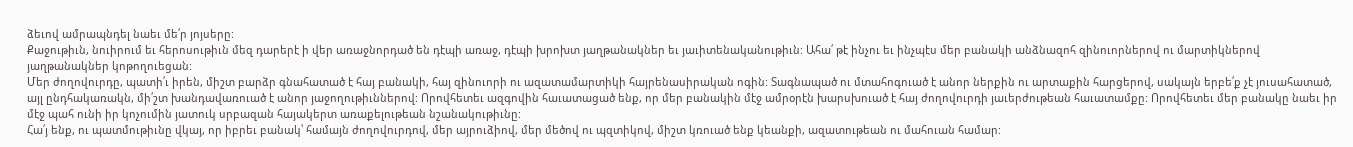ձեւով ամրապնդել նաեւ մե՛ր յոյսերը:
Քաջութիւն, նուիրում եւ հերոսութիւն մեզ դարերէ ի վեր առաջնորդած են դէպի առաջ, դէպի խրոխտ յաղթանակներ եւ յաւիտենականութիւն: Ահա՛ թէ ինչու եւ ինչպէս մեր բանակի անձնազոհ զինուորներով ու մարտիկներով յաղթանակներ կոթողուեցան:
Մեր ժողովուրդը, պատի՛ւ իրեն, միշտ բարձր գնահատած է հայ բանակի, հայ զինուորի ու ազատամարտիկի հայրենասիրական ոգին: Տագնապած ու մտահոգուած է անոր ներքին ու արտաքին հարցերով, սակայն երբե՛ք չէ յուսահատած, այլ ընդհակառակն, մի՛շտ խանդավառուած է անոր յաջողութիւններով: Որովհետեւ ազգովին հաւատացած ենք, որ մեր բանակին մէջ ամրօրէն խարսխուած է հայ ժողովուրդի յաւերժութեան հաւատամքը: Որովհետեւ մեր բանակը նաեւ իր մէջ պահ ունի իր կոչումին յատուկ սրբազան հայակերտ առաքելութեան նշանակութիւնը:
Հա՛յ ենք, ու պատմութիւնը վկայ, որ իբրեւ բանակ՝ համայն ժողովուրդով, մեր այրուձիով, մեր մեծով ու պզտիկով, միշտ կռուած ենք կեանքի, ազատութեան ու մահուան համար: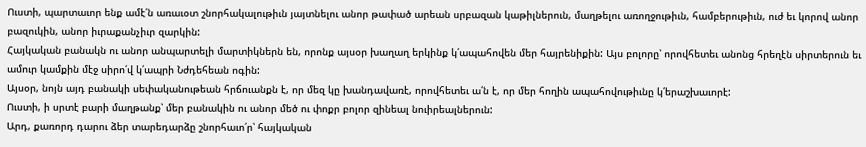Ուստի, պարտաւոր ենք ամէ՛ն առաւօտ շնորհակալութիւն յայտնելու անոր թափած արեան սրբազան կաթիլներուն, մաղթելու առողջութիւն, համբերութիւն, ուժ եւ կորով անոր բազուկին, անոր իւրաքանչիւր զարկին:
Հայկական բանակն ու անոր անպարտելի մարտիկներն են, որոնք այսօր խաղաղ երկինք կ՛ապահովեն մեր հայրենիքին: Այս բոլորը՝ որովհետեւ անոնց հրեղէն սիրտերուն եւ ամուր կամքին մէջ սիրո՛վ կ՛ապրի Նժդեհեան ոգին:
Այսօր, նոյն այդ բանակի սեփականութեան հրճուանքն է, որ մեզ կը խանդավառէ, որովհետեւ ա՛ն է, որ մեր հողին ապահովութիւնը կ՛երաշխաւորէ:
Ուստի, ի սրտէ բարի մաղթանք՝ մեր բանակին ու անոր մեծ ու փոքր բոլոր զինեալ նուիրեալներուն:
Արդ, քառորդ դարու ձեր տարեդարձը շնորհաւո՛ր՝ հայկական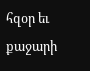հզօր եւ քաջարի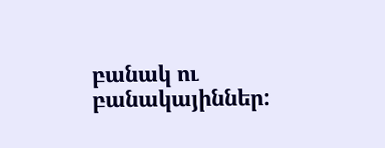բանակ ու բանակայիններ: